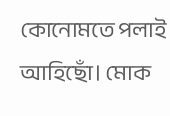কোনোমতে পলাই আহিছোঁ। মোক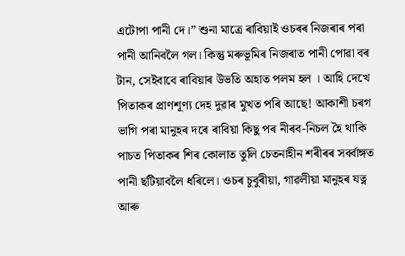এটোপা পানী দে।” শুনা মাত্ৰে ৰাবিয়াই ওচৰৰ নিজৰাৰ পৰা পানী আনিবলৈ গল। কিন্তু মৰুভূমিৰ নিজৰাত পানী পোৱা বৰ টান, সেইবাবে ৰাবিয়াৰ উভতি অহাত পলম হল । আহি দেখে পিতাকৰ প্রাণশূণ্য দেহ দুৱাৰ মুখত পৰি আছে! আকাশী চৰগ ভাগি পৰা মানুহৰ দৰে ৰাবিয়া কিছু পৰ নীৰব-নিচল হৈ থাকি পাচত পিতাকৰ শিৰ কোলাত তুলি চেতনাহীন শৰীৰৰ সৰ্ব্বাঙ্গত পানী ছটিয়াবলৈ ধৰিলে। ওচৰ চুবুৰীয়া, গাৱলীয়া মানুহৰ যত্ন আৰু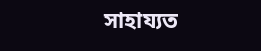সাহায্যত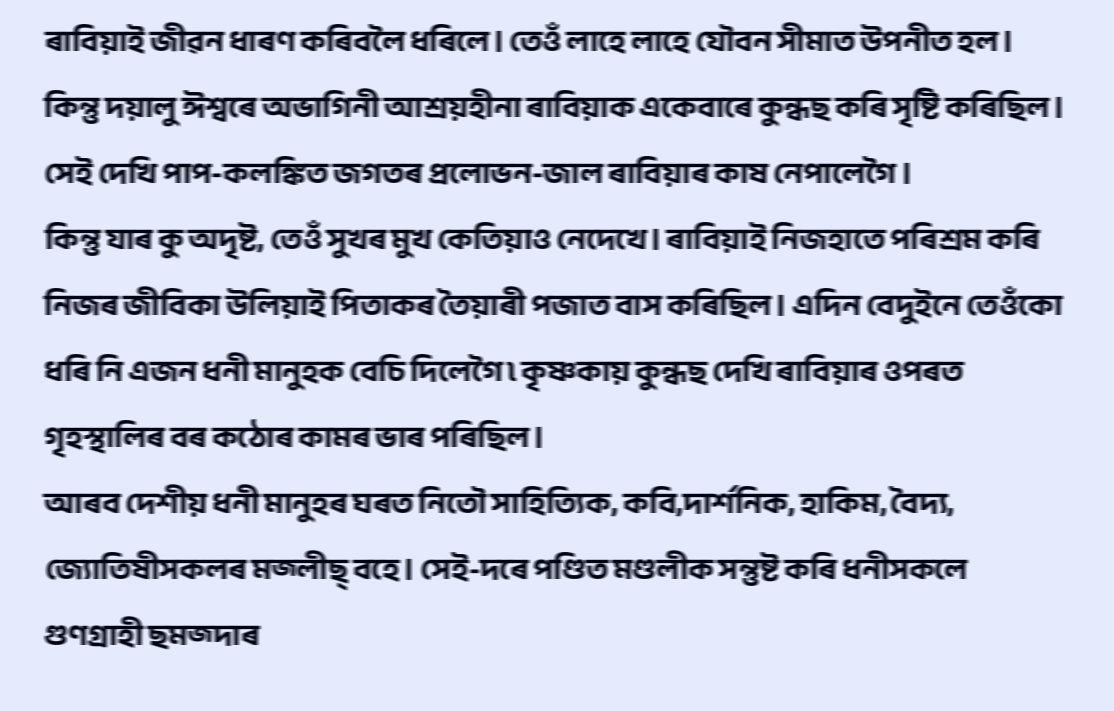ৰাবিয়াই জীৱন ধাৰণ কৰিবলৈ ধৰিলে। তেওঁ লাহে লাহে যৌবন সীমাত উপনীত হল। কিন্তু দয়ালু ঈশ্বৰে অভাগিনী আশ্রয়হীনা ৰাবিয়াক একেবাৰে কুন্ধছ কৰি সৃষ্টি কৰিছিল। সেই দেখি পাপ-কলঙ্কিত জগতৰ প্রলোভন-জাল ৰাবিয়াৰ কাষ নেপালেগৈ ।
কিন্তু যাৰ কু অদৃষ্ট, তেওঁ সুখৰ মুখ কেতিয়াও নেদেখে। ৰাবিয়াই নিজহাতে পৰিশ্ৰম কৰি নিজৰ জীবিকা উলিয়াই পিতাকৰ তৈয়াৰী পজাত বাস কৰিছিল। এদিন বেদুইনে তেওঁকো ধৰি নি এজন ধনী মানুহক বেচি দিলেগৈ ৷ কৃষ্ণকায় কুন্ধছ দেখি ৰাবিয়াৰ ওপৰত গৃহস্থালিৰ বৰ কঠোৰ কামৰ ভাৰ পৰিছিল।
আৰব দেশীয় ধনী মানুহৰ ঘৰত নিতৌ সাহিত্যিক, কবি,দার্শনিক, হাকিম, বৈদ্য, জ্যোতিষীসকলৰ মজ্লীছ্ বহে। সেই-দৰে পণ্ডিত মণ্ডলীক সন্তুষ্ট কৰি ধনীসকলে গুণগ্রাহী ছমজ্দাৰ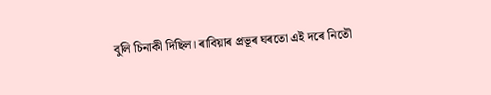বুলি চিনাকী দিছিল। ৰাবিয়াৰ প্রভূৰ ঘৰতো এই দৰে নিতৌ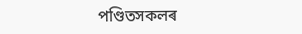পণ্ডিতসকলৰ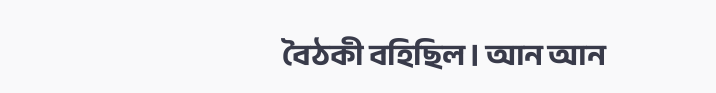বৈঠকী বহিছিল। আন আন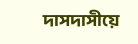দাসদাসীয়ে